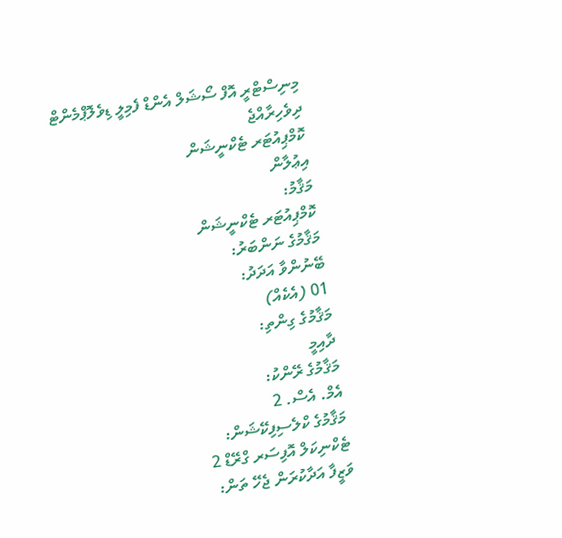މިނިސްޓްރީ އޮފް ސޯޝަލް އެންޑް ފެމިލީ ޑިވެލޮޕްމެންޓް
ދިވެހިރާއްޖެ
ކޮމްޕިއުޓަރ ޓެކްނީޝަން
އިޢުލާން
މަޤާމު:
ކޮމްޕިއުޓަރ ޓެކްނީޝަން
މަޤާމުގެ ނަންބަރު:
ބޭނުންވާ އަދަދު:
01 (އެކެއް)
މަޤާމުގެ ގިންތި:
ދާއިމީ
މަޤާމުގެ ރޭންކު:
އެމް. އެސް. 2
މަޤާމުގެ ކްލެސިފިކޭޝަން:
ޓެކްނިކަލް އޮފިސަރ ގްރޭޑް 2
ވަޒީފާ އަދާކުރަން ޖެހޭ ތަން: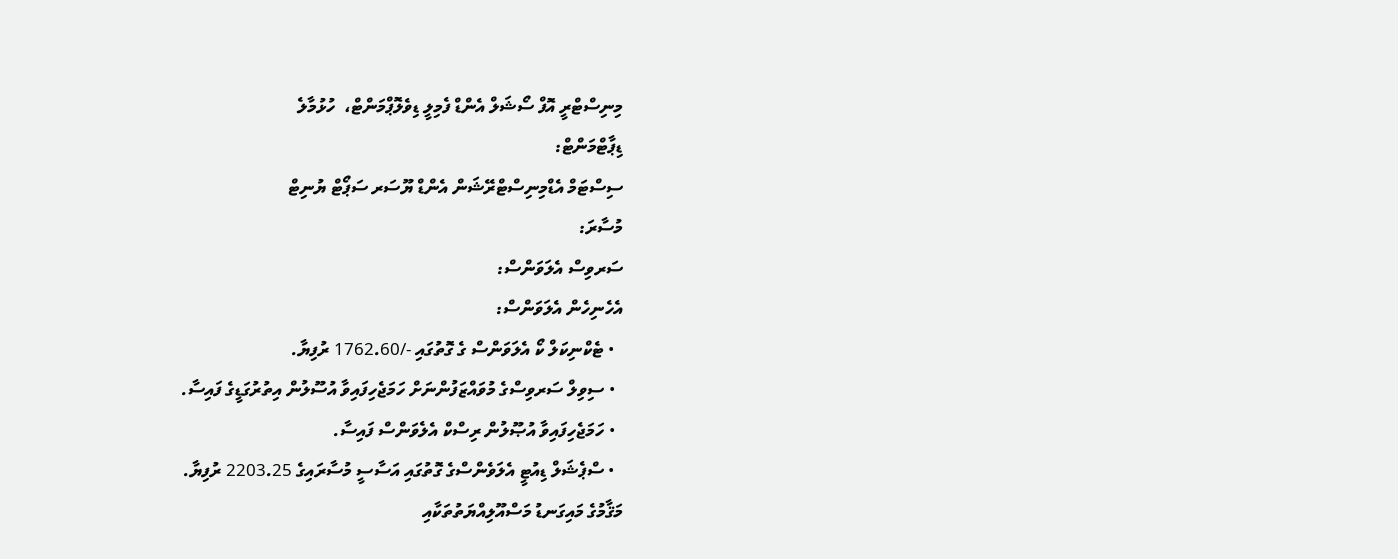މިނިސްޓްރީ އޮފް ސޯޝަލް އެންޑް ފެމިލީ ޑިވެލޮޕްމަންޓް،  ހުޅުމާލެ
ޑިޕާޓްމަންޓް:
ސިސްޓަމް އެޑްމިނިސްޓްރޭޝަން އެންޑް ޔޫސަރ ސަޕޯޓް ޔުނިޓް
މުސާރަ:
ސަރވިސް އެލަވަންސް:
އެހެނިހެން އެލަވަންސް:
  • ޓެކްނިކަލް ކޯ އެލަވަންސް ގެ ގޮތުގައި -/1762.60 ރުފިޔާ.
  • ސިވިލް ސަރވިސްގެ މުވައްޒަފުންނަށް ހަމަޖެހިފައިވާ އުސޫލުން އިތުރުގަޑީގެ ފައިސާ.
  • ހަމަޖެހިފައިވާ އުޞޫލުން ރިސްކް އެލެވަންސް ފައިސާ.
  • ސްޕެޝަލް ޑިއުޓީ އެލަވެންސްގެ ގޮތުގައި އަސާސީ މުސާރައިގެ 2203.25 ރުފިޔާ.
މަޤާމުގެ މައިގަނޑު މަސްއޫލިއްޔަތުތަކާއި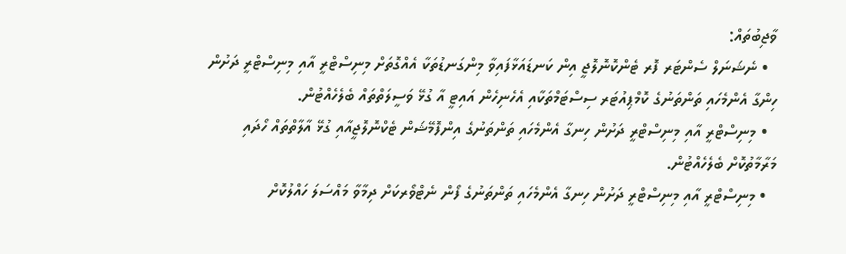ވާޖިބުތައް:
  • ނެޝަނަލް ސެންޓަރ ފޮރ ޓެންކޮނޮލޮޖީ އިން ކަނޑައަޅާފައިވާ މިންގަނޑުތަކާ އެއްގޮތަށް މިނިސްޓްރީ އާއި މިނިސްޓްރީ ދަށުން ހިންގާ އެންމެހައި ތަންތަނުގެ ކޮމްޕިއުޓަރ ސިސްޓަމްތަކާއި އެހެނިހެން އައިޓީ އާ ގުޅޭ ވަސީލަތްތައް ބެލެހެއްޓުން.
  • މިނިސްޓްރީ އާއި މިނިސްޓްރީ ދަށުން ހިނގާ އެންމެހައި ތަންތަނުގެ އިންފޮމޭޝަން ޓެކްނޮލޮޖީއާއި ގުޅޭ އާލާތްތައް ހޯދައި މަރާމާތުކޮށް ބެލެހެއްޓުން.
  • މިނިސްޓްރީ އާއި މިނިސްޓްރީ ދަށުން ހިނގާ އެންމެހައި ތަންތަނުގެ ފޯން ނެޓްވޯރކަށް ދިމާވާ މައްސަލަ ހައްލުކޮށް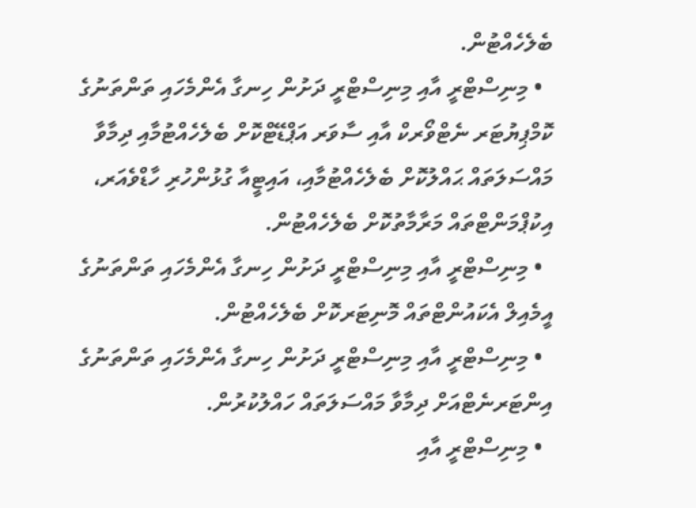ބެލެހެއްޓުން.
  • މިނިސްޓްރީ އާއި މިނިސްޓްރީ ދަށުން ހިނގާ އެންމެހައި ތަންތަނުގެ ކޮމްޕިޔުޓަރ ނެޓްވޯރކް އާއި ސާވަރ އަޕްޑޭޓްކޮށް ބެލެހެއްޓުމާއި ދިމާވާ މައްސަލަތައް ޙައްލުކޮށް ބެލެހެއްޓުމާއި، އައިޓީއާ ގުޅުންހުރި ހާޑްވެއަރ، އިކުޕްމަންޓްތައް މަރާމާތުކޮށް ބެލެހެއްޓުން.
  • މިނިސްޓްރީ އާއި މިނިސްޓްރީ ދަށުން ހިނގާ އެންމެހައި ތަންތަނުގެ އީމެއިލް އެކައުންޓްތައް މޮނިޓަރކޮށް ބެލެހެއްޓުން.
  • މިނިސްޓްރީ އާއި މިނިސްޓްރީ ދަށުން ހިނގާ އެންމެހައި ތަންތަނުގެ އިންޓަރނެޓްއަށް ދިމާވާ މައްސަލަތައް ހައްލުކުރުން.
  • މިނިސްޓްރީ އާއި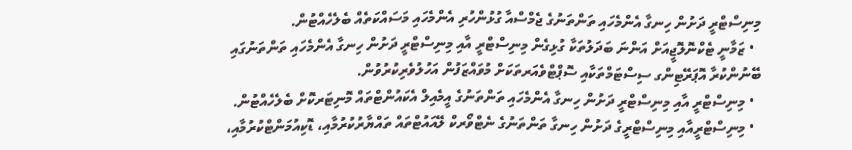މިނިސްޓްރީ ދަށުން ހިނގާ އެންމެހައި ތަންތަނުގެ ޖެމްސްއާ ގުޅުންހުރި އެންމެހައި މަސައްކަތެއް ބެލެހެއްޓުން.
  • ޒަމާނީ ޓެކްނޮލޮޖީއަށް އަންނަ ބަދަލުތަކާ ގުޅިގެން މިނިސްޓްރީ އާއި މިނިސްޓްރީ ދަށުން ހިނގާ އެންމެހައި ތަންތަނުގައި ބޭނުންކުރާ އޮޕަރޭޓިންގ ސިސްޓަމްތަކާއި ސޮޕްޓްވެއަރތަކަށް މުވައްޒަފުން އަހުލުވެރިކުރުވުން.
  • މިނިސްޓްރީ އާއި މިނިސްޓްރީ ދަށުން ހިނގާ އެންމެހައި ތަންތަނުގެ އީމެއިލް އެކައުންޓްތައް މޮނިޓަރކޮށް ބެލެހެއްޓުން.
  • މިނިސްޓްރީއާއި މިނިސްޓްރީގެ ދަށުން ހިނގާ ތަންތަނުގެ ނެޓްވޯރކް ލޭއައުޓްތައް ތައްޔާރުކުރުމާއި، ޑޮކިއުމަންޓްކުރުމާއި،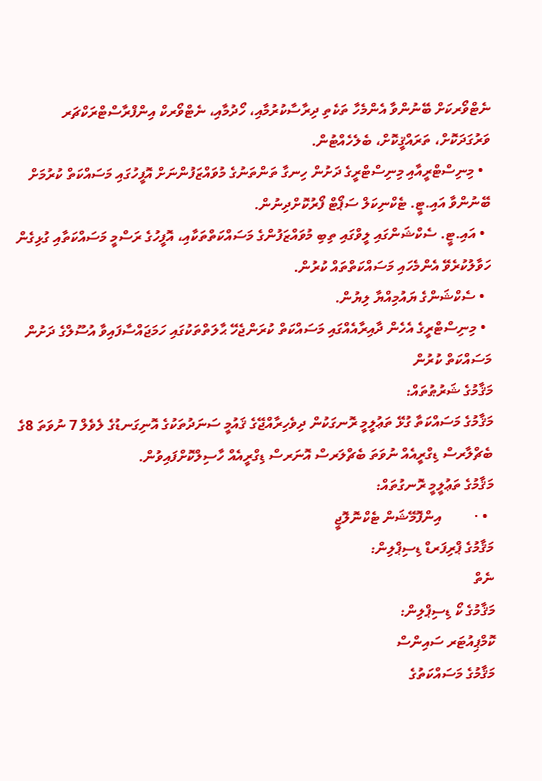ނެޓްވޯރކަށް ބޭނުންވާ އެންމެހާ ތަކެތި ދިރާސާކުރުމާއި، ހޯދުމާއި، ނެޓްވޯރކް އިންފްރާސްޓްރަކްޗަރ ވަރުގަދަކޮށް، ތަރައްޤީކޮށް، ބެލެހެއްޓުން.
  • މިނިސްޓްރީއާއި މިނިސްޓްރީގެ ދަށުން ހިނގާ ތަންތަނުގެ މުވައްޒަފުންނަށް އޮފީހުގައި މަސައްކަތް ކުރުމަށް ބޭނުންވާ އައި.ޓީ. ޓެކްނިކަލް ސަޕޯޓް ފޯރުކޮށްދިނުން.
  • އައި.ޓީ. ސެކްޝަންގައި ލީވްގައި ތިބި މުވައްޒަފުންގެ މަސައްކަތްތަކާއި، އޮފީހުގެ ރަސްމީ މަސައްކަތާއި ގުޅިގެން ހަވާލުކުރެވޭ އެންމެހައި މަސައްކަތްތައް ކުރުން.
  • ސެކްޝަންގެ ޔައުމިއްޔާ ލިޔުން.
  • މިނިސްޓްރީގެ އެހެން ދާއިރާއެއްގައި މަސައްކަތް ކުރަންޖެހޭ ޙާލަތްތަކުގައި ހަމަޖައްސާފައިވާ އުސޫލްގެ ދަށުން މަސައްކަތް ކުރުން
މަޤާމުގެ ޝަރުޠުތައް:
މަޤާމުގެ މަސައްކަތާ ގުޅޭ ތަޢުލީމީ ރޮނގަކުން ދިވެހިރާއްޖޭގެ ޤައުމީ ސަނަދުތަކުގެ އޮނިގަނޑުގެ ލެވެލް 7 ނުވަތަ 8ގެ ބެޗްލާރސް ޑިގްރީއެއް ނުވަތަ ބެޗްލަރސް އޮނަރސް ޑިގްރީއެއް ހާސިލްކޮށްފައިވުން.
މަޤާމުގެ ތަޢުލީމީ ރޮނގުތައް:
  • ·         އިންފޮމޭޝަން ޓެކްނޮލޮޖީ
މަޤާމުގެ ޕްރިފަރޑް ޑިސިޕްލިން:
ނެތް
މަޤާމުގެ ކޯ ޑިސިޕްލިން:
ކޮމްޕިއުޓަރ ސައިންސް
މަޤާމުގެ މަސައްކަތުގެ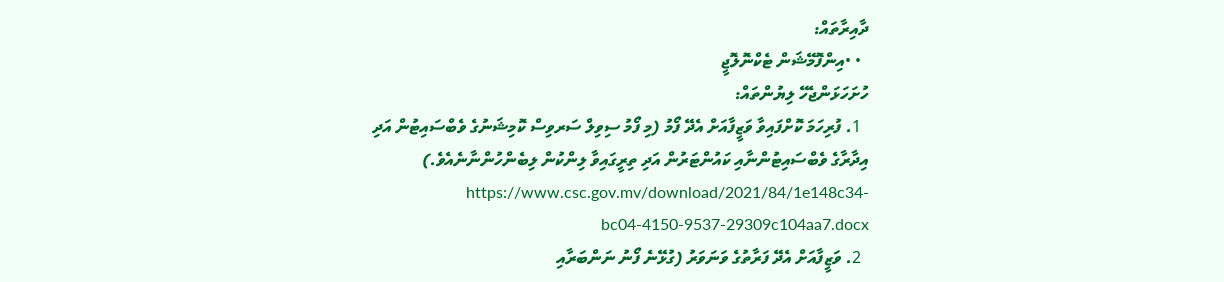ދާއިރާތައް:
  • •އިންފޮމޭޝަން ޓެކްނޮލޮޖީ
ހުށަހަޅަންޖެހޭ ލިޔުންތައް:
  1. ފުރިހަމަ ކޮށްފައިވާ ވަޒީފާއަށް އެދޭ ފޯމު (މި ފޯމު ސިވިލް ސަރވިސް ކޮމިޝަނުގެ ވެބްސައިޓުން އަދި އިދާރާގެ ވެބްސައިޓުންނާއި ކައުންޓަރުން އަދި ތިރީގައިވާ ލިންކުން ލިބެންހުންނާނެއެވެ.)  https://www.csc.gov.mv/download/2021/84/1e148c34-bc04-4150-9537-29309c104aa7.docx
  2. ވަޒީފާއަށް އެދޭ ފަރާތުގެ ވަނަވަރު (ގުޅޭނެ ފޯނު ނަންބަރާއި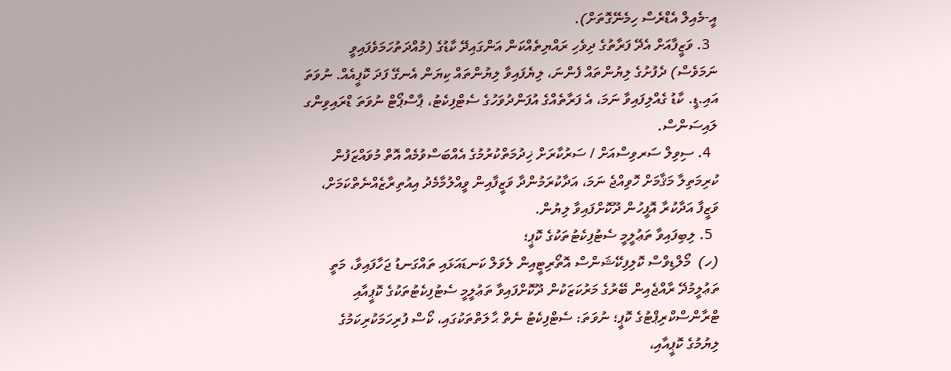އީ-މެއިލް އެޑްރެސް ހިމެނޭގޮތަށް).
  3. ވަޒީފާއަށް އެދޭ ފަރާތުގެ ދިވެހި ރައްޔިތެއްކަން އަންގައިދޭ ކާޑުގެ (މުއްދަތުހަމަވެފައިވީ ނަމަވެސް) ދެފުށުގެ ލިޔުންތައް ފެންނަ، ލިޔެފައިވާ ލިޔުންތައް ކިޔަން އެނގޭ ފަދަ ކޮޕީއެއް. ނުވަތަ އައި.ޑީ. ކާޑު ގެއްލިފައިވާ ނަމަ، އެ ފަރާތެއްގެ އުފަންދުވަހުގެ ސެޓްފިކެޓު، ޕާސްޕޯޓް ނުވަތަ ޑްރައިވިންގ ލައިސަންސް.
  4. ސިވިލް ސަރވިސްއަށް / ސަރުކާރަށް ޚިދުމަތްކުރުމުގެ އެއްބަސްވުމެއް އޮތް މުވައްޒަފުން ކުރިމަތިލާ މަޤާމަށް ހޮވިއްޖެ ނަމަ، އަދާކުރަމުންދާ ވަޒީފާއިން ވީއްލުމާމެދު އިއުތިރާޒެއްނެތްކަމަށް، ވަޒީފާ އަދާކުރާ އޮފީހުން ދޫކޮށްފައިވާ ލިޔުން.
  5. ލިބިފައިވާ ތަޢުލީމީ ސެޓުފިކެޓުތަކުގެ ކޮޕީ؛
(ހ)  މޯލްޑިވްސް ކޮލިފިކޭޝަންސް އޮތޯރިޓީއިން ލެވަލް ކަނޑައަޅައި ތައްގަނޑު ޖަހާފައިވާ، މަތީ ތަޢުލީމުދޭ ރާއްޖެއިން ބޭރުގެ މަރުކަޒަކުން ދޫކޮށްފައިވާ ތަޢުލީމީ ސެޓުފިކެޓުތަކުގެ ކޮޕީއާއި ޓްރާންސްކްރިޕްޓުގެ ކޮޕީ؛ ނުވަތަ: ސެޓްފިކެޓު ނެތް ޙާލަތްތަކުގައި، ކޯސް ފުރިހަމަކުރިކަމުގެ ލިޔުމުގެ ކޮޕީއާއި،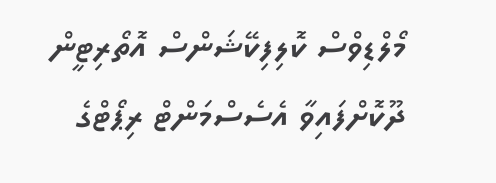މޯލްޑިވްސް ކޮލިފިކޭޝަންސް އޮތޯރިޓީން ދޫކޮށްފައިވާ އެސެސްމަންޓް ރިޕޯޓްގެ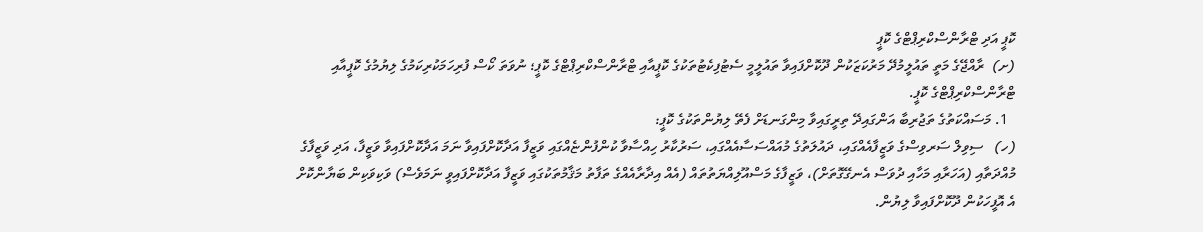ކޮޕީ އަދި ޓްރާންސްކްރިޕްޓްގެ ކޮޕީ
(ށ)  ރާއްޖޭގެ މަތީ ތައުލީމުދޭ މަރުކަޒަކުން ދޫކޮށްފައިވާ ތައުލީމީ ސެޓުފިކެޓުތަކުގެ ކޮޕީއާއި ޓްރާންސްކްރިޕްޓްގެ ކޮޕީ؛ ނުވަތަ ކޯސް ފުރިހަމަކުރިކަމުގެ ލިޔުމުގެ ކޮޕީއާއި ޓްރާންސްކްރިޕްޓްގެ ކޮޕީ.
  1. މަސައްކަތުގެ ތަޖުރިބާ އަންގައިދޭ ތިރީގައިވާ މިންގަނޑަށް ފެތޭ ލިޔުންތަކުގެ ކޮޕީ:
(ހ)   ސިވިލް ސަރވިސްގެ ވަޒީފާއެއްގައި، ދައުލަތުގެ މުއައްސަސާއެއްގައި، ސަރުކާރު ހިއްސާވާ ކުންފުންޏެއްގައި ވަޒީފާ އަދާކޮށްފައިވާ ނަމަ އަދާކޮށްފައިވާ ވަޒީފާ، އަދި ވަޒީފާގެ މުއްދަތާއި (އަހަރާއި މަހާއި ދުވަސް އެނގޭގޮތަށް)، ވަޒީފާގެ މަސްއޫލިއްޔަތުތައް (އެއް އިދާރާއެއްގެ ތަފާތު މަޤާމުތަކުގައި ވަޒީފާ އަދާކޮށްފައިވީ ނަމަވެސް) ވަކިވަކިން ބަޔާންކޮށް އެ އޮފީހަކުން ދޫކޮށްފައިވާ ލިޔުން.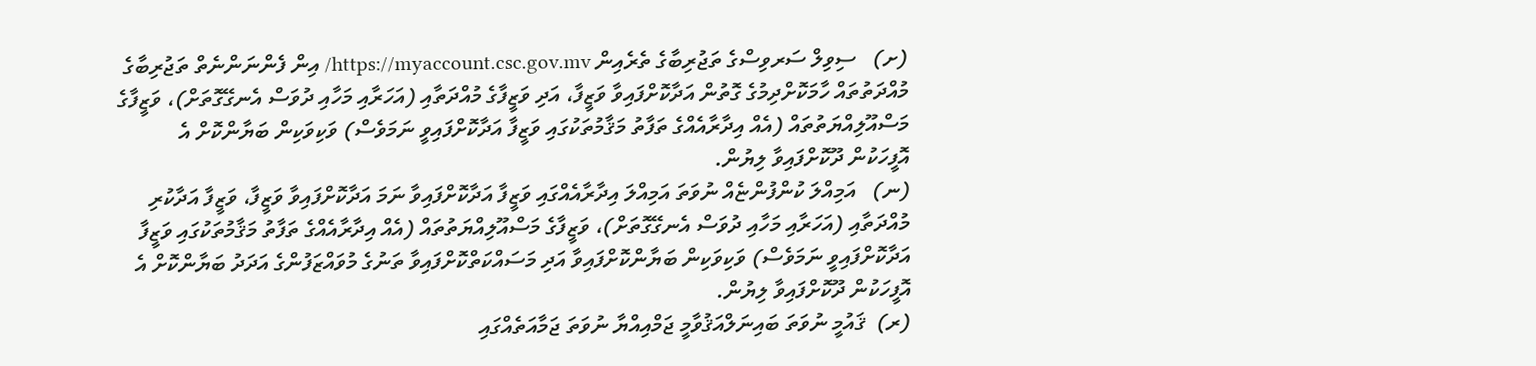(ށ)   ސިވިލް ސަރވިސްގެ ތަޖުރިބާގެ ތެރެއިން https://myaccount.csc.gov.mv/ އިން ފެންނަންނެތް ތަޖުރިބާގެ މުއްދަތުތައް ހާމަކޮށްދިމުގެ ގޮތުން އަދާކޮށްފައިވާ ވަޒީފާ، އަދި ވަޒީފާގެ މުއްދަތާއި (އަހަރާއި މަހާއި ދުވަސް އެނގޭގޮތަށް)، ވަޒީފާގެ މަސްއޫލިއްޔަތުތައް (އެއް އިދާރާއެއްގެ ތަފާތު މަޤާމުތަކުގައި ވަޒީފާ އަދާކޮށްފައިވީ ނަމަވެސް) ވަކިވަކިން ބަޔާންކޮށް އެ އޮފީހަކުން ދޫކޮށްފައިވާ ލިޔުން.
(ނ)   އަމިއްލަ ކުންފުންޏެއް ނުވަތަ އަމިއްލަ އިދާރާއެއްގައި ވަޒީފާ އަދާކޮށްފައިވާ ނަމަ އަދާކޮށްފައިވާ ވަޒީފާ، ވަޒީފާ އަދާކުރި މުއްދަތާއި (އަހަރާއި މަހާއި ދުވަސް އެނގޭގޮތަށް)، ވަޒީފާގެ މަސްއޫލިއްޔަތުތައް (އެއް އިދާރާއެއްގެ ތަފާތު މަޤާމުތަކުގައި ވަޒީފާ އަދާކޮށްފައިވީ ނަމަވެސް) ވަކިވަކިން ބަޔާންކޮށްފައިވާ އަދި މަސައްކަތްކޮށްފައިވާ ތަނުގެ މުވައްޒަފުންގެ އަދަދު ބަޔާންކޮށް އެ އޮފީހަކުން ދޫކޮށްފައިވާ ލިޔުން.
(ރ)  ޤައުމީ ނުވަތަ ބައިނަލްއަޤުވާމީ ޖަމްއިއްޔާ ނުވަތަ ޖަމާއަތެއްގައި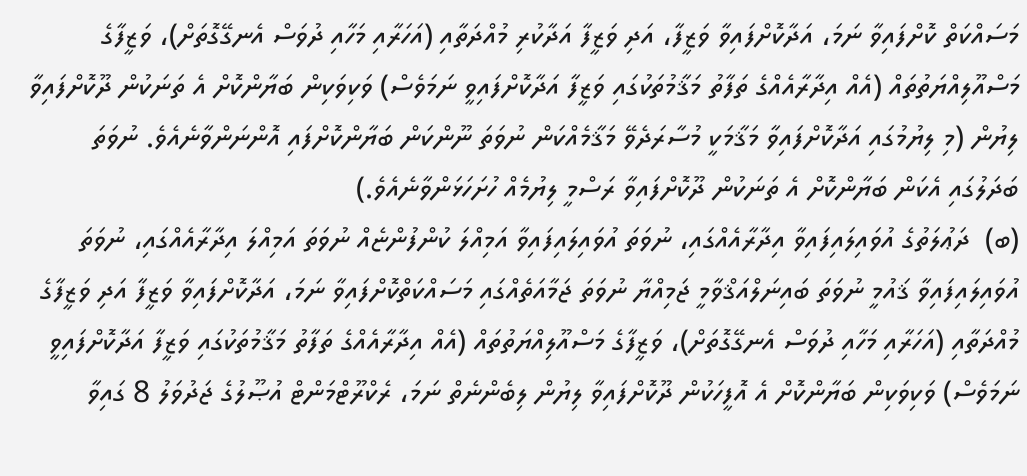މަސައްކަތް ކޮށްފައިވާ ނަމަ، އަދާކޮށްފައިވާ ވަޒީފާ، އަދި ވަޒީފާ އަދާކުރި މުއްދަތާއި (އަހަރާއި މަހާއި ދުވަސް އެނގޭގޮތަށް)، ވަޒީފާގެ މަސްއޫލިއްޔަތުތައް (އެއް އިދާރާއެއްގެ ތަފާތު މަޤާމުތަކުގައި ވަޒީފާ އަދާކޮށްފައިވީ ނަމަވެސް) ވަކިވަކިން ބަޔާންކޮށް އެ ތަނަކުން ދޫކޮށްފައިވާ ލިޔުން (މި ލިޔުމުގައި އަދާކޮށްފައިވާ މަޤާމަކީ މުސާރަދެވޭ މަޤާމެއްކަން ނުވަތަ ނޫންކަން ބަޔާންކޮށްފައި އޮންނަންވާނެއެވެ. ނުވަތަ ބަދަލުގައި އެކަން ބަޔާންކޮށް އެ ތަނަކުން ދޫކޮށްފައިވާ ރަސްމީ ލިޔުމެއް ހުށަހަޅަންވާނެއެވެ.)
(ބ)  ދަޢުލަތުގެ އުވައިލައިފައިވާ އިދާރާއެއްގައި، ނުވަތަ އުވައިލައިފައިވާ އަމިއްލަ ކުންފުންޏެއް ނުވަތަ އަމިއްލަ އިދާރާއެއްގައި، ނުވަތަ އުވައިލައިފައިވާ ޤައުމީ ނުވަތަ ބައިނަލްއަޤްވާމީ ޖަމިއްޔާ ނުވަތަ ޖަމާއަތެއްގައި މަސައްކަތްކޮށްފައިވާ ނަމަ، އަދާކޮށްފައިވާ ވަޒީފާ އަދި ވަޒީފާގެ މުއްދަތާއި (އަހަރާއި މަހާއި ދުވަސް އެނގޭގޮތަށް)، ވަޒީފާގެ މަސްއޫލިއްޔަތުތައް (އެއް އިދާރާއެއްގެ ތަފާތު މަޤާމުތަކުގައި ވަޒީފާ އަދާކޮށްފައިވީ ނަމަވެސް) ވަކިވަކިން ބަޔާންކޮށް އެ އޮފީހަކުން ދޫކޮށްފައިވާ ލިޔުން ލިބެންނެތް ނަމަ، ރެކްރޫޓްމަންޓް އުޞޫލުގެ ޖަދުވަލު 8 ގައިވާ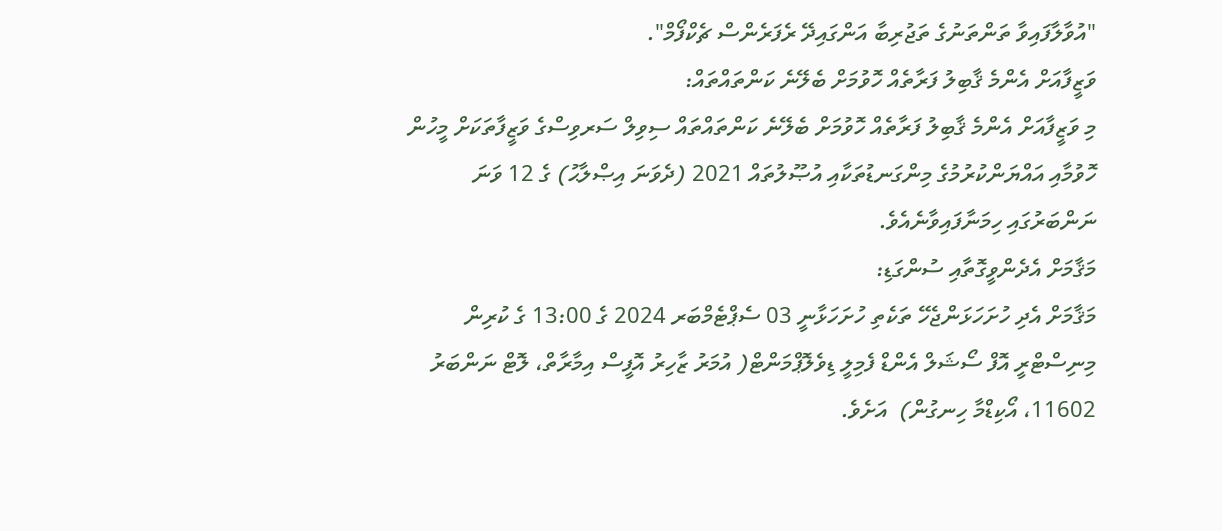"އުވާލާފައިވާ ތަންތަނުގެ ތަޖުރިބާ އަންގައިދޭ ރެފަރެންސް ޗެކްފޯމް".
ވަޒީފާއަށް އެންމެ ޤާބިލު ފަރާތެއް ހޮވުމަށް ބެލޭނެ ކަންތައްތައް:
މި ވަޒީފާއަށް އެންމެ ޤާބިލު ފަރާތެއް ހޮވުމަށް ބެލޭނެ ކަންތައްތައް ސިވިލް ސަރވިސްގެ ވަޒީފާތަކަށް މީހުން ހޮވުމާއި އައްޔަންކުރުމުގެ މިންގަނޑުތަކާއި އުޞޫލުތައް 2021 (ދެވަނަ އިޞްލާޙު) ގެ 12 ވަނަ ނަންބަރުގައި ހިމަނާފައިވާނެއެވެ.
މަޤާމަށް އެދެންވީގޮތާއި ސުންގަޑި:
މަޤާމަށް އެދި ހުށަހަޅަންޖެހޭ ތަކެތި ހުށަހަޅާނީ 03 ސެޕްޓެމްބަރ 2024 ގެ 13:00 ގެ ކުރިން މިނިސްޓްރީ އޮފް ސޯޝަލް އެންޑް ފެމިލީ ޑިވެލޮޕްމަންޓް( އުމަރު ޒާހިރު އޮފީސް އިމާރާތް، ލޮޓް ނަންބަރު 11602، އޯކިޑްމާ ހިނގުން)  އަށެވެ.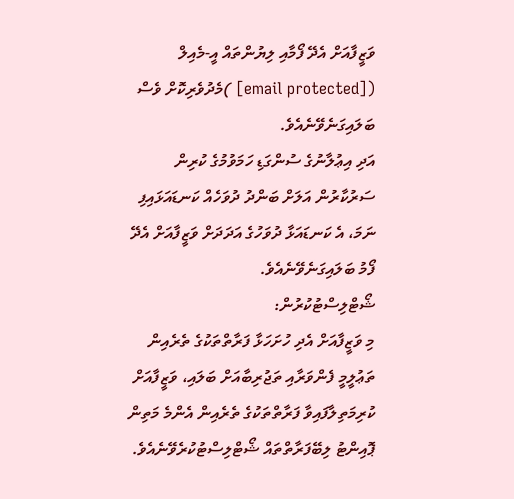ވަޒީފާއަށް އެދޭ ފޯމާއި ލިޔުންތައް އީ-މެއިލް ([email protected] )މެދުވެރިކޮށް ވެސް ބަލައިގަނެވޭނެއެވެ.
އަދި އިޢުލާނުގެ ސުންގަޑި ހަމަވުމުގެ ކުރިން ސަރުކާރުން އަލަށް ބަންދު ދުވަހެއް ކަނޑައަޅައިފި ނަމަ، އެ ކަނޑައަޅާ ދުވަހުގެ އަދަދަށް ވަޒީފާއަށް އެދޭ ފޯމު ބަލައިގަނެވޭނެއެވެ.
ޝޯޓްލިސްޓުކުރުން:
މި ވަޒީފާއަށް އެދި ހުށަހަޅާ ފަރާތްތަކުގެ ތެރެއިން ތަޢުލީމީ ފެންވަރާއި ތަޖުރިބާއަށް ބަލައި، ވަޒީފާއަށް ކުރިމަތިލާފައިވާ ފަރާތްތަކުގެ ތެރެއިން އެންމެ މަތިން ޕޮއިންޓު ލިބޭފަރާތްތައް ޝޯޓްލިސްޓުކުރެވޭނެއެވެ.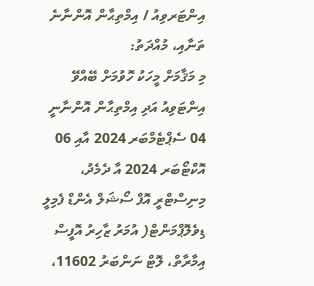އިންޓަރވިއު / އިމްތިޙާން އޮންނާނެ ތަނާއި، މުއްދަތު:
މި މަޤާމަށް މީހަކު ހޮވުމަށް ބޭއްވޭ އިންޓަވިއު އަދި އިމްތިޙާން އޮންނާނީ 04 ސެޕްޓެމްބަރ 2024 އާއި 06 އޮކްޓޯބަރ 2024 އާ ދެމެދު، މިނިސްޓްރީ އޮފް ސޯޝަލް އެންޑް ފެމިލީ ޑިވެލޮޕްމަންޓް( އުމަރު ޒާހިރު އޮފީސް އިމާރާތް، ލޮޓް ނަންބަރު 11602،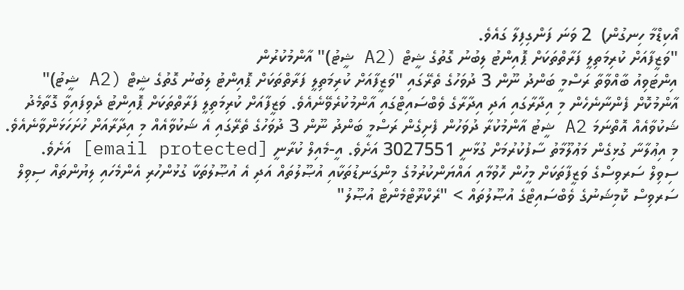އޯކިޑްމާ ހިނގުން)  2 ވަނަ ފަންގިފިލާ ގައެވެ.
"ވަޒީފާއަށް ކުރިމަތިލީ ފަރާތްތަކަށް ޕޮއިންޓު ލިބުނު ގޮތުގެ ޝީޓް (A2 ޝީޓު)" އާންމުކުރުން
އިންޓަވިއު ބާއްވާތާ ރަސްމީ ބަންދު ނޫން 3 ދުވަހުގެ ތެރޭގައި "ވަޒީފާއަށް ކުރިމަތިލީ ފަރާތްތަކަށް ޕޮއިންޓު ލިބުނު ގޮތުގެ ޝީޓް (A2 ޝީޓު)" އާންމުކޮށް ފެންނާނެހެން މި އިދާރާގައި އަދި އިދާރާގެ ވެބްސައިޓްގައި އާންމުކުރެވޭނެއެވެ. ވަޒީފާއަށް ކުރިމަތިލީ ފަރާތްތަކަށް ޕޮއިންޓު ދެވިފައިވާ ގޮތާމެދު ޝަކުވާއެއް އޮތްނަމަ A2 ޝީޓު އާންމުކުރާ ދުވަހުން ފެށިގެން ރަސްމީ ބަންދު ނޫން 3 ދުވަހުގެ ތެރޭގައި އެ ޝަކުވާއެއް މި އިދާރާއަށް ހުށަހަޅަންވާނެއެވެ.
މި އިޢުލާނާ ގުޅިގެން މަޢުލޫމާތު ސާފުކުރުމަށް ގުޅާނީ 3027551 އަށެވެ. އީ-މެއިލް ކުރާނީ [email protected] އަށެވެ.
ސިވިލް ސަރވިސްގެ ވަޒީފާތަކަށް މީހުން ހޮވުމާއި އައްޔަންކުރުމުގެ މިންގަނޑުތަކާއި އުޞޫލުތައް އަދި އެ އުޞޫލުތަކާ ގުޅުންހުރި އެންމެހައި ލިޔުންތައް ސިވިލް ސަރވިސް ކޮމިޝަނުގެ ވެބްސައިޓްގެ އުޞޫލުތައް > "ރެކްރޫޓްމެންޓް އުޞޫލު"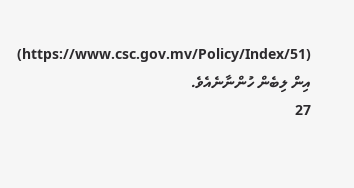(https://www.csc.gov.mv/Policy/Index/51) އިން ލިބެން ހުންނާނެއެވެ.
27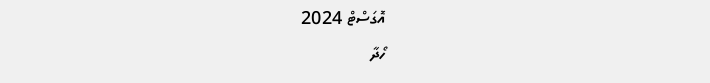އޮގަސްޓް 2024
ހޯދާ